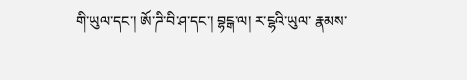གི་ཡུལ་དང་། ཨོ་ཌི་བི་ཤ་དང་། བྷངྒ་ལ། ར་ངྷའི་ཡུལ་ རྣམས་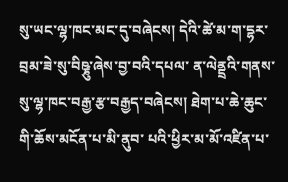སུ་ཡང་ལྷ་ཁང་མང་དུ་བཞེངས། དེའི་ཚེ་མ་ག་དྷར་བྲམ་ཟེ་སུ་བིཥྞུ་ཞེས་བྱ་བའི་དཔལ་ ན་ལེནྡྲའི་གནས་སུ་ལྷ་ཁང་བརྒྱ་རྩ་བརྒྱད་བཞེངས། ཐེག་པ་ཆེ་ཆུང་གི་ཆོས་མངོན་པ་མི་ནུབ་ པའི་ཕྱིར་མ་མོ་འཛིན་པ་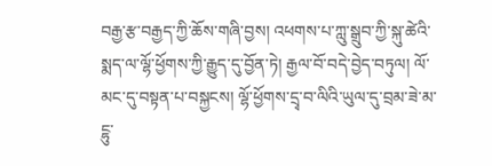བརྒྱ་རྩ་བརྒྱད་ཀྱི་ཆོས་གཞི་བྱས། འཕགས་པ་ཀླུ་སྒྲུབ་ཀྱི་སྐུ་ཚེའི་ སྨད་ལ་ལྷོ་ཕྱོགས་ཀྱི་རྒྱུད་དུ་བྱོན་ཏེ། རྒྱལ་བོ་བདེ་བྱེད་བཏུལ། ལོ་མང་དུ་བསྟན་པ་བསྐྱངས། ལྷོ་ཕྱོགས་དྲྭ་བ་ལིའི་ཡུལ་དུ་བྲམ་ཟེ་མ་ངྷུ་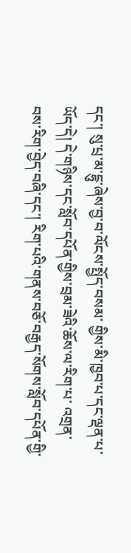དང་། སུ་པྲ་མ་ངྷུ་ཞེས་བྱ་བ་ལོངས་སྤྱོད་བསམ་ གྱིས་མི་ཁྱབ་པ་དང་ལྡན་པ་ཡོད་དེ། དེ་གཉིས་དང་སློབ་དཔོན་གྱིས་བྲམ་ཟེའི་ཆོས་ལ་རིག་པ་ འགྲན་བས་རིག་བྱེད་བཞི་དང་། རིག་པའི་གནས་བཅོ་བརྒྱད་སོགས་སློབ་དཔོན་གྱི་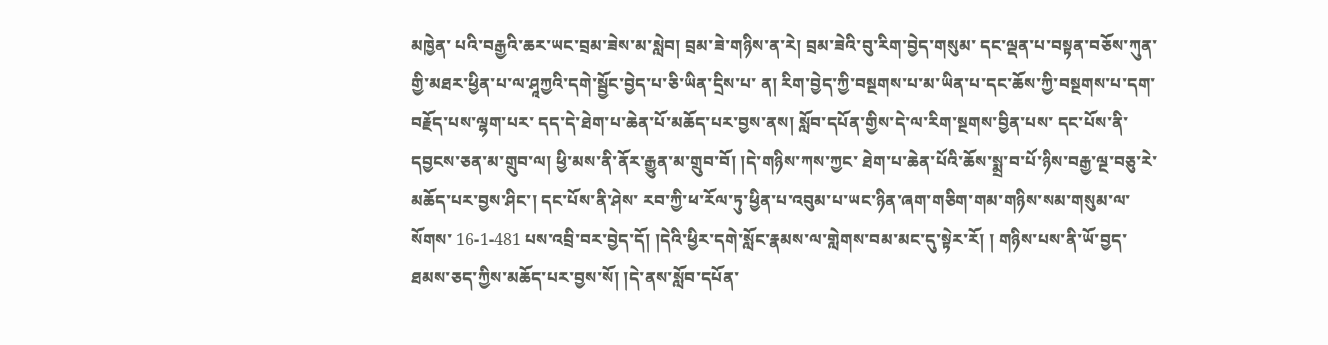མཁྱེན་ པའི་བརྒྱའི་ཆར་ཡང་བྲམ་ཟེས་མ་སླེབ། བྲམ་ཟེ་གཉིས་ན་རེ། བྲམ་ཟེའི་བུ་རིག་བྱེད་གསུམ་ དང་ལྡན་པ་བསྟན་བཅོས་ཀུན་གྱི་མཐར་ཕྱིན་པ་ལ་ཤཱཀྱའི་དགེ་སྦྱོང་བྱེད་པ་ཅི་ཡིན་དྲིས་པ་ ན། རིག་བྱེད་ཀྱི་བསྔགས་པ་མ་ཡིན་པ་དང་ཆོས་ཀྱི་བསྔགས་པ་དག་བརྗོད་པས་ལྷག་པར་ དད་དེ་ཐེག་པ་ཆེན་པོ་མཆོད་པར་བྱས་ནས། སློབ་དཔོན་གྱིས་དེ་ལ་རིག་སྔགས་བྱིན་པས་ དང་པོས་ནི་དབྱངས་ཅན་མ་གྲུབ་ལ། ཕྱི་མས་ནི་ནོར་རྒྱུན་མ་གྲུབ་བོ། །དེ་གཉིས་ཀས་ཀྱང་ ཐེག་པ་ཆེན་པོའི་ཆོས་སྨྲ་བ་པོ་ཉིས་བརྒྱ་ལྔ་བཅུ་རེ་མཆོད་པར་བྱས་ཤིང་། དང་པོས་ནི་ཤེས་ རབ་ཀྱི་ཕ་རོལ་ཏུ་ཕྱིན་པ་འབུམ་པ་ཡང་ཉིན་ཞག་གཅིག་གམ་གཉིས་སམ་གསུམ་ལ་སོགས་ 16-1-481 པས་འབྲི་བར་བྱེད་དོ། །དེའི་ཕྱིར་དགེ་སློང་རྣམས་ལ་གླེགས་བམ་མང་དུ་སྟེར་རོ། ། གཉིས་པས་ནི་ཡོ་བྱད་ཐམས་ཅད་ཀྱིས་མཆོད་པར་བྱས་སོ། །དེ་ནས་སློབ་དཔོན་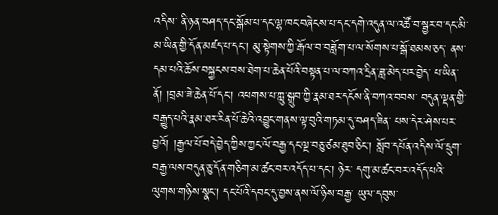འདིས་ ནི་ཉན་བཤད་དང་སྒོམ་པ་དང་ལྷ་ཁང་བཞེངས་པ་དང་དགེ་འདུན་ལ་འཚོ་བ་སྦྱར་བ་དང་མི་ མ་ཡིན་གྱི་དོན་མཛད་པ་དང་། མུ་སྟེགས་ཀྱི་རྒོལ་བ་བཟློག་པ་ལ་སོགས་པ་སྒོ་ཐམས་ཅད་ ནས་དམ་པའི་ཆོས་བསྐྱངས་བས་ཐེག་པ་ཆེན་པོའི་བསྟན་པ་ལ་བཀའ་དྲིན་ཟླ་མེད་པར་བྱེད་ པ་ཡིན་ནོ། །བྲམ་ཟེ་ཆེན་པོ་དང་། འཕགས་པ་ཀླུ་སྒྲུབ་ཀྱི་རྣམ་ཐར་དངོས་ནི་བཀའ་བབས་ བདུན་ལྡན་གྱི་བརྒྱུད་པའི་རྣམ་ཐར་རིན་པོ་ཆེའི་འབྱུང་གནས་ལྟ་བུའི་གཏམ་དུ་བཤད་ཟིན་ པས་དེར་ཤེས་པར་བྱའོ། །རྒྱལ་པོ་བདེ་བྱེད་ཀྱིས་ཀྱང་ལོ་བརྒྱ་དང་ལྔ་བཅུ་ཙམ་ཐུབ་ཅིང་། སློབ་དཔོན་འདིས་ལོ་དྲུག་བརྒྱ་ལས་བདུན་ཅུ་དོན་གཅིག་མ་ཚང་བར་འདོད་པ་དང་། ཉེར་ དགུ་མ་ཚང་བར་འདོད་པའི་ལུགས་གཉིས་སྣང་། དང་པོའི་དབང་དུ་བྱས་ནས་ལོ་ཉིས་བརྒྱ་ ཡུལ་དབུས་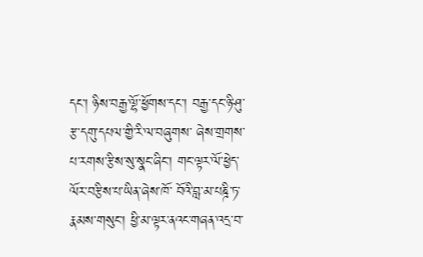དང་། ཉིས་བརྒྱ་ལྷོ་ཕྱོགས་དང་། བརྒྱ་དང་ཉི་ཤུ་རྩ་དགུ་དཔལ་གྱི་རི་ལ་བཞུགས་ ཞེས་གྲགས་པ་རགས་རྩིས་སུ་སྣང་ཞིང་། གང་ལྟར་ལོ་ཕྱེད་ལོར་བརྩིས་པ་ཡིན་ཞེས་ཁོ་ བོའི་བླ་མ་པཎྜི་ཏ་རྣམས་གསུང་། ཕྱི་མ་ལྟར་ནའང་གཞན་འདྲ་བ་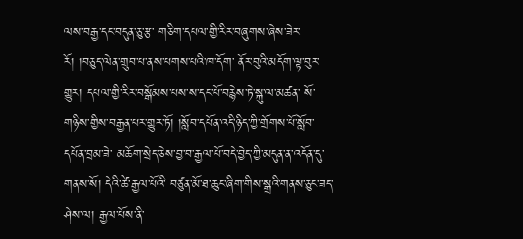ལས་བརྒྱ་དང་བདུན་ཅུ་རྩ་ གཅིག་དཔལ་གྱི་རིར་བཞུགས་ཞེས་ཟེར་རོ། །བཅུད་ལེན་གྲུབ་པ་ནས་པགས་པའི་ཁ་དོག་ ནོར་བུའི་མདོག་ལྟ་བུར་གྱུར། དཔལ་གྱི་རིར་བསྒོམས་པས་ས་དང་པོ་བརྙེས་ཏེ་སྐུ་ལ་མཚན་ སོ་གཉིས་གྱིས་བརྒྱན་པར་གྱུར་ཏོ། །སློབ་དཔོན་འདི་ཉིད་ཀྱི་གྲོགས་པོ་སློབ་དཔོན་བྲམ་ཟེ་ མཆོག་སྲེད་ཅེས་བྱ་བ་རྒྱལ་པོ་བདེ་བྱེད་ཀྱི་མདུན་ན་འདོན་དུ་གནས་སོ། དེའི་ཚེ་རྒྱལ་པོའི་ བཙུན་མོ་ཐ་ཆུང་ཞིག་གིས་སྒྲའི་གནས་ཅུང་ཟད་ཤེས་ལ། རྒྱལ་པོས་ནི་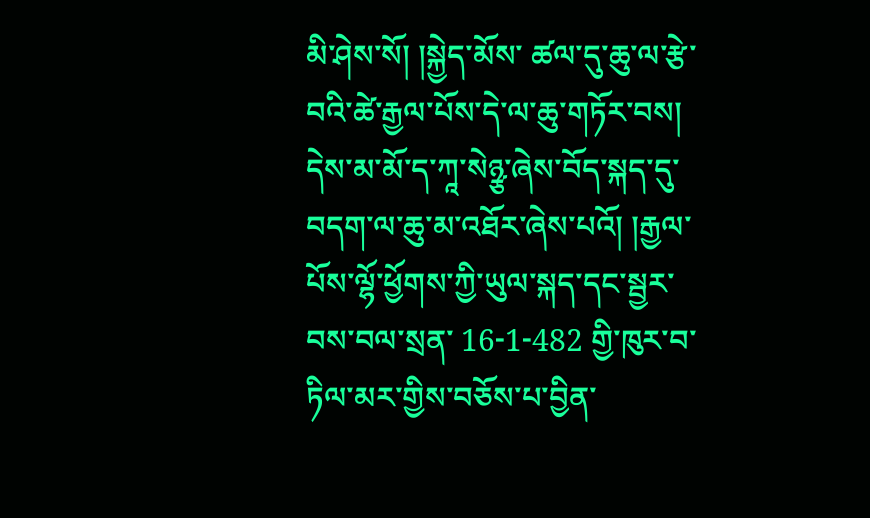མི་ཤེས་སོ། །སྐྱེད་མོས་ ཚལ་དུ་ཆུ་ལ་རྩེ་བའི་ཚེ་རྒྱལ་པོས་དེ་ལ་ཆུ་གཏོར་བས། དེས་མ་མོ་ད་ཀཱ་སེཉྩ་ཞེས་བོད་སྐད་དུ་ བདག་ལ་ཆུ་མ་འཐོར་ཞེས་པའོ། །རྒྱལ་པོས་ལྷོ་ཕྱོགས་ཀྱི་ཡུལ་སྐད་དང་སྦྱར་བས་བལ་སྲན་ 16-1-482 གྱི་ཁུར་བ་ཏིལ་མར་གྱིས་བཅོས་པ་བྱིན་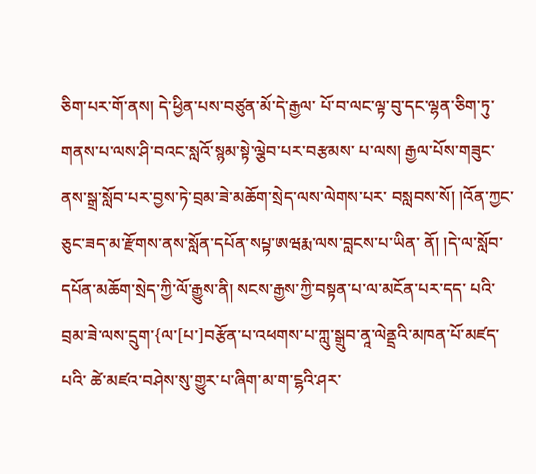ཅིག་པར་གོ་ནས། དེ་ཕྱིན་པས་བཙུན་མོ་དེ་རྒྱལ་ པོ་བ་ལང་ལྟ་བུ་དང་ལྷན་ཅིག་ཏུ་གནས་པ་ལས་ཤི་བའང་སླའོ་སྙམ་སྟེ་ལྕེབ་པར་བརྩམས་ པ་ལས། རྒྱལ་པོས་གཟུང་ནས་སྒྲ་སློབ་པར་བྱས་ཏེ་བྲམ་ཟེ་མཆོག་སྲེད་ལས་ལེགས་པར་ བསླབས་སོ། །འོན་ཀྱང་ཅུང་ཟད་མ་རྫོགས་ནས་སློན་དཔོན་སཔྟ་ཨཝརྨ་ལས་བླངས་པ་ཡིན་ ནོ། །དེ་ལ་སློབ་དཔོན་མཆོག་སྲེད་ཀྱི་ལོ་རྒྱུས་ནི། སངས་རྒྱས་ཀྱི་བསྟན་པ་ལ་མངོན་པར་དད་ པའི་བྲམ་ཟེ་ལས་དྲུག་{ལ་[པ་]བརྩོན་པ་འཕགས་པ་ཀླུ་སྒྲུབ་ནཱ་ལེནྡྲའི་མཁན་པོ་མཛད་པའི་ ཚེ་མཛའ་བཤེས་སུ་གྱུར་པ་ཞིག་མ་ག་ངྷའི་ཤར་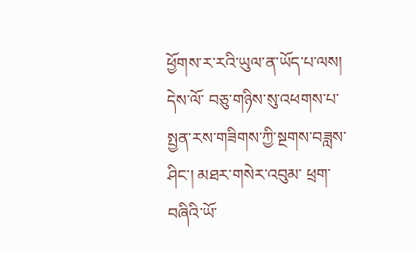ཕྱོགས་ར་རའི་ཡུལ་ན་ཡོད་པ་ལས། དེས་ལོ་ བཅུ་གཉིས་སུ་འཕགས་པ་སྤྱན་རས་གཟིགས་ཀྱི་སྔགས་བཟླས་ཤིང་། མཐར་གསེར་འབུམ་ ཕྲག་བཞིའི་ཡོ་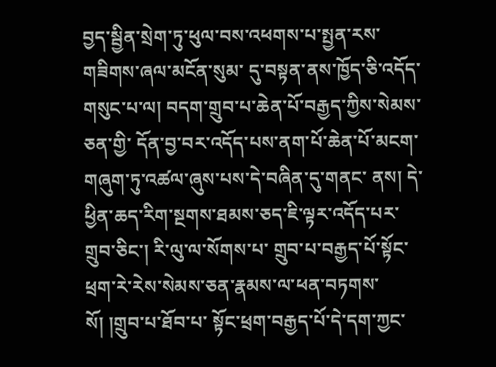བྱད་སྦྱིན་སྲེག་ཏུ་ཕུལ་བས་འཕགས་པ་སྤྱན་རས་གཟིགས་ཞལ་མངོན་སུམ་ དུ་བསྟན་ནས་ཁྱོད་ཅི་འདོད་གསུང་པ་ལ། བདག་གྲུབ་པ་ཆེན་པོ་བརྒྱད་ཀྱིས་སེམས་ཅན་གྱི་ དོན་བྱ་བར་འདོད་པས་ནག་པོ་ཆེན་པོ་མངག་གཞུག་ཏུ་འཚལ་ཞུས་པས་དེ་བཞིན་དུ་གནང་ ནས། དེ་ཕྱིན་ཆད་རིག་སྔགས་ཐམས་ཅད་ཇི་ལྟར་འདོད་པར་གྲུབ་ཅིང་། རི་ལུ་ལ་སོགས་པ་ གྲུབ་པ་བརྒྱད་པོ་སྟོང་ཕྲག་རེ་རེས་སེམས་ཅན་རྣམས་ལ་ཕན་བཏགས་སོ། །གྲུབ་པ་ཐོབ་པ་ སྟོང་ཕྲག་བརྒྱད་པོ་དེ་དག་ཀྱང་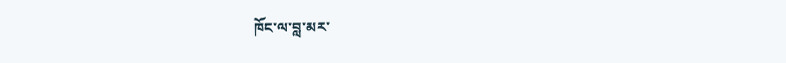ཁོང་ལ་བླ་མར་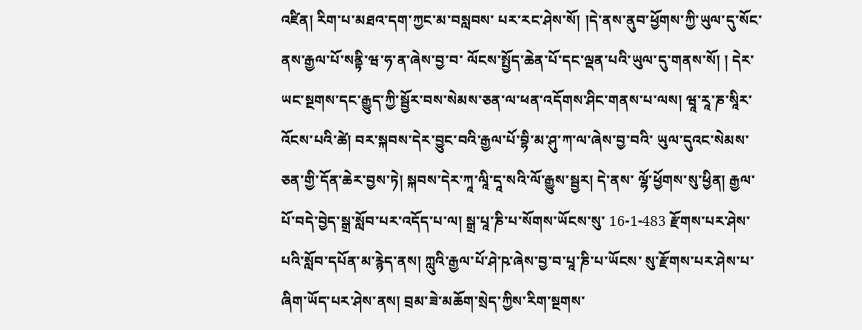འཛིན། རིག་པ་མཐའ་དག་ཀྱང་མ་བསླབས་ པར་རང་ཤེས་སོ། །དེ་ནས་ནུབ་ཕྱོགས་ཀྱི་ཡུལ་དུ་སོང་ནས་རྒྱལ་པོ་སནྟི་ཝ་ཧ་ན་ཞེས་བྱ་བ་ ལོངས་སྤྱོད་ཆེན་པོ་དང་ལྡན་པའི་ཡུལ་དུ་གནས་སོ། ། དེར་ཡང་སྔགས་དང་རྒྱུད་ཀྱི་སྦྱོར་བས་སེམས་ཅན་ལ་ཕན་འདོགས་ཤིང་གནས་པ་ལས། ཝཱ་རཱ་ཎ་སཱིར་འོངས་པའི་ཚེ། བར་སྐབས་དེར་བྱུང་བའི་རྒྱལ་པོ་བྷི་མ་ཤུ་ཀ་ལ་ཞེས་བྱ་བའི་ ཡུལ་དུའང་སེམས་ཅན་གྱི་དོན་ཆེར་བྱས་ཏེ། སྐབས་དེར་ཀཱ་ལཱི་དཱ་སའི་ལོ་རྒྱུས་སྦྱར། དེ་ནས་ ལྷོ་ཕྱོགས་སུ་ཕྱིན། རྒྱལ་པོ་བདེ་བྱེད་སྒྲ་སློབ་པར་འདོད་པ་ལ། སྒྲ་པཱ་ཎི་པ་སོགས་ཡོངས་སུ་ 16-1-483 རྫོགས་པར་ཤེས་པའི་སློབ་དཔོན་མ་རྙེད་ནས། ཀླུའི་རྒྱལ་པོ་ཤེ་ཥ་ཞེས་བྱ་བ་པཱ་ཎི་པ་ཡོངས་ སུ་རྫོགས་པར་ཤེས་པ་ཞིག་ཡོད་པར་ཤེས་ནས། བྲམ་ཟེ་མཆོག་སྲེད་ཀྱིས་རིག་སྔགས་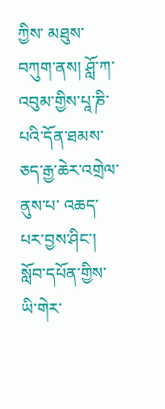ཀྱིས་ མཐུས་བཀུག་ནས། ཤློ་ཀ་འབུམ་གྱིས་པཱ་ཎི་པའི་དོན་ཐམས་ཅད་རྒྱ་ཆེར་འགྲེལ་ནུས་པ་ འཆད་པར་བྱས་ཤིང་། སློབ་དཔོན་གྱིས་ཡི་གེར་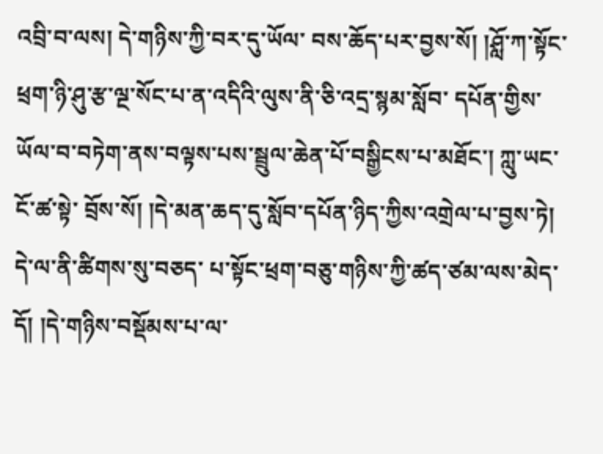འབྲི་བ་ལས། དེ་གཉིས་ཀྱི་བར་དུ་ཡོལ་ བས་ཆོད་པར་བྱས་སོ། །ཤློ་ཀ་སྟོང་ཕྲག་ཉི་ཤུ་རྩ་ལྔ་སོང་པ་ན་འདིའི་ལུས་ནི་ཅི་འདྲ་སྙམ་སློབ་ དཔོན་གྱིས་ཡོལ་བ་བཏེག་ནས་བལྟས་པས་སྦྲུལ་ཆེན་པོ་བསྒྱིངས་པ་མཐོང་། ཀླུ་ཡང་ངོ་ཚ་སྟེ་ བྲོས་སོ། །དེ་མན་ཆད་དུ་སློབ་དཔོན་ཉིད་ཀྱིས་འགྲེལ་པ་བྱས་ཏེ། དེ་ལ་ནི་ཚིགས་སུ་བཅད་ པ་སྟོང་ཕྲག་བཅུ་གཉིས་ཀྱི་ཚད་ཙམ་ལས་མེད་དོ། །དེ་གཉིས་བསྡོམས་པ་ལ་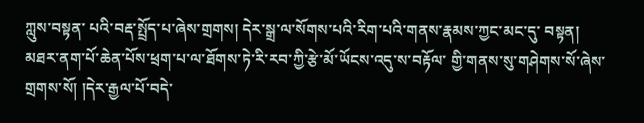ཀླུས་བསྟན་ པའི་བརྡ་སྤྲོད་པ་ཞེས་གྲགས། དེར་སྒྲ་ལ་སོགས་པའི་རིག་པའི་གནས་རྣམས་ཀྱང་མང་དུ་ བསྟན། མཐར་ནག་པོ་ཆེན་པོས་ཕྲག་པ་ལ་ཐོགས་ཏེ་རི་རབ་ཀྱི་རྩེ་མོ་ཡོངས་འདུ་ས་བརྟོལ་ གྱི་གནས་སུ་གཤེགས་སོ་ཞེས་གྲགས་སོ། །དེར་རྒྱལ་པོ་བདེ་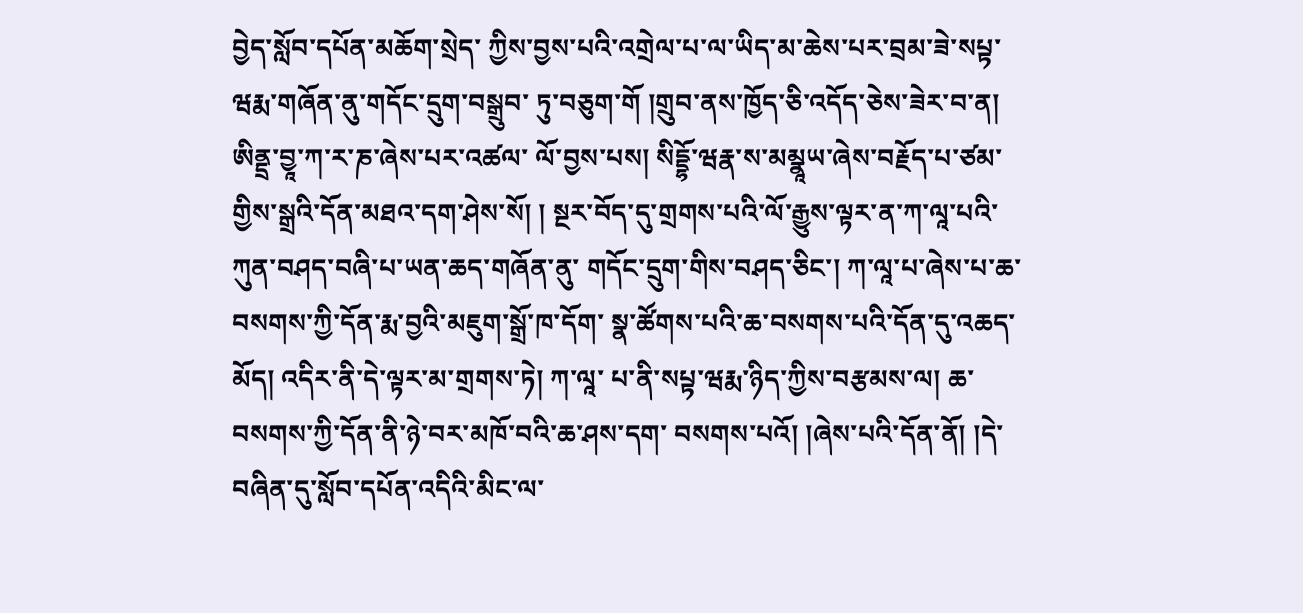བྱེད་སློབ་དཔོན་མཆོག་སྲེད་ ཀྱིས་བྱས་པའི་འགྲེལ་པ་ལ་ཡིད་མ་ཆེས་པར་བྲམ་ཟེ་སཔྟ་ཝརྨ་གཞོན་ནུ་གདོང་དྲུག་བསྒྲུབ་ ཏུ་བཅུག་གོ །གྲུབ་ནས་ཁྱོད་ཅི་འདོད་ཅེས་ཟེར་བ་ན། ཨིནྡྲ་བྱཱ་ཀ་ར་ཎ་ཞེས་པར་འཚལ་ ལོ་བྱས་པས། སིདྡྷོ་ཝརྣ་ས་མམྣཱཡ་ཞེས་བརྗོད་པ་ཙམ་གྱིས་སྒྲའི་དོན་མཐའ་དག་ཤེས་སོ། ། སྔར་བོད་དུ་གྲགས་པའི་ལོ་རྒྱུས་ལྟར་ན་ཀ་ལཱ་པའི་ཀུན་བཤད་བཞི་པ་ཡན་ཆད་གཞོན་ནུ་ གདོང་དྲུག་གིས་བཤད་ཅིང་། ཀ་ལཱ་པ་ཞེས་པ་ཆ་བསགས་ཀྱི་དོན་རྨ་བྱའི་མཇུག་སྒྲོ་ཁ་དོག་ སྣ་ཚོགས་པའི་ཆ་བསགས་པའི་དོན་དུ་འཆད་མོད། འདིར་ནི་དེ་ལྟར་མ་གྲགས་ཏེ། ཀ་ལཱ་ པ་ནི་སཔྟ་ཝརྨ་ཉིད་ཀྱིས་བརྩམས་ལ། ཆ་བསགས་ཀྱི་དོན་ནི་ཉེ་བར་མཁོ་བའི་ཆ་ཤས་དག་ བསགས་པའོ། །ཞེས་པའི་དོན་ནོ། །དེ་བཞིན་དུ་སློབ་དཔོན་འདིའི་མིང་ལ་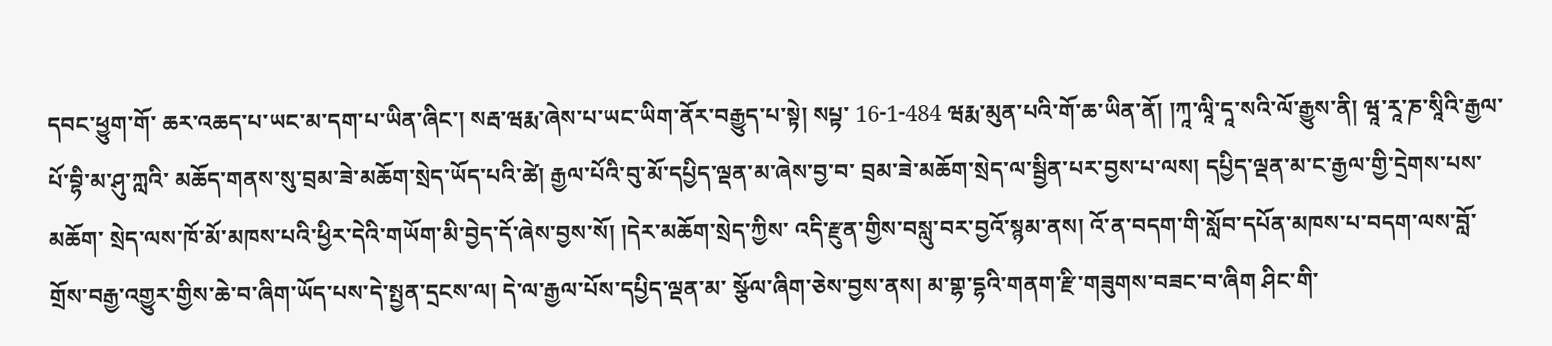དབང་ཕྱུག་གོ་ ཆར་འཆད་པ་ཡང་མ་དག་པ་ཡིན་ཞིང་། སརྦ་ཝརྨ་ཞེས་པ་ཡང་ཡིག་ནོར་བརྒྱུད་པ་སྟེ། སཔྟ་ 16-1-484 ཝརྨ་མུན་པའི་གོ་ཆ་ཡིན་ནོ། །ཀཱ་ལཱི་དཱ་སའི་ལོ་རྒྱུས་ནི། ཝཱ་རཱ་ཎ་སཱིའི་རྒྱལ་པོ་བྷི་མ་ཤུ་ཀླའི་ མཆོད་གནས་སུ་བྲམ་ཟེ་མཆོག་སྲེད་ཡོད་པའི་ཚེ། རྒྱལ་པོའི་བུ་མོ་དཔྱིད་ལྡན་མ་ཞེས་བྱ་བ་ བྲམ་ཟེ་མཆོག་སྲེད་ལ་སྦྱིན་པར་བྱས་པ་ལས། དཔྱིད་ལྡན་མ་ང་རྒྱལ་གྱི་དྲེགས་པས་མཆོག་ སྲེད་ལས་ཁོ་མོ་མཁས་པའི་ཕྱིར་དེའི་གཡོག་མི་བྱེད་དོ་ཞེས་བྱས་སོ། །དེར་མཆོག་སྲེད་ཀྱིས་ འདི་རྫུན་གྱིས་བསླུ་བར་བྱའོ་སྙམ་ནས། འོ་ན་བདག་གི་སློབ་དཔོན་མཁས་པ་བདག་ལས་བློ་ གྲོས་བརྒྱ་འགྱུར་གྱིས་ཆེ་བ་ཞིག་ཡོད་པས་དེ་སྤྱན་དྲངས་ལ། དེ་ལ་རྒྱལ་པོས་དཔྱིད་ལྡན་མ་ སྩོལ་ཞིག་ཅེས་བྱས་ནས། མ་གྷ་དྷའི་གནག་རྫི་གཟུགས་བཟང་བ་ཞིག ཤིང་གི་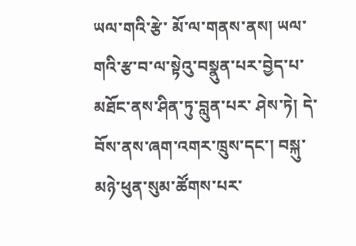ཡལ་གའི་རྩེ་ མོ་ལ་གནས་ནས། ཡལ་གའི་རྩ་བ་ལ་སྟེའུ་བསྣུན་པར་བྱེད་པ་མཐོང་ནས་ཤིན་ཏུ་བླུན་པར་ ཤེས་ཏེ། དེ་བོས་ནས་ཞག་འགར་ཁྲུས་དང་། བསྐུ་མཉེ་ཕུན་སུམ་ཚོགས་པར་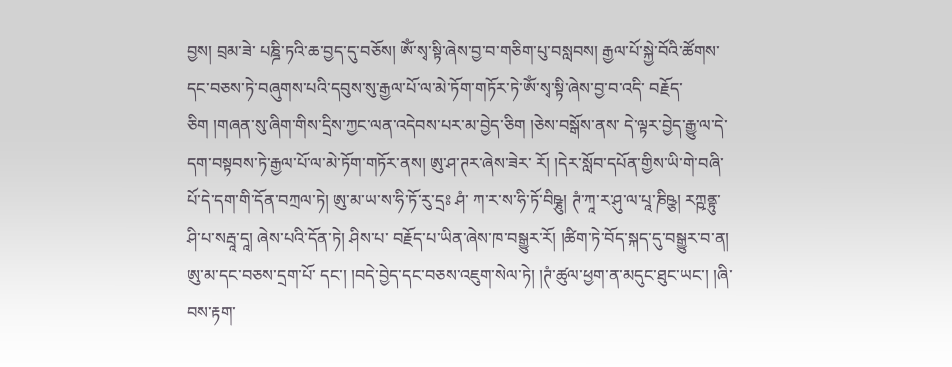བྱས། བྲམ་ཟེ་ པཎྜི་ཏའི་ཆ་བྱད་དུ་བཅོས། ༀ་སྭ་སྟི་ཞེས་བྱ་བ་གཅིག་པུ་བསླབས། རྒྱལ་པོ་སྐྱེ་བོའི་ཚོགས་ དང་བཅས་ཏེ་བཞུགས་པའི་དབུས་སུ་རྒྱལ་པོ་ལ་མེ་ཏོག་གཏོར་ཏེ་ༀ་སྭ་སྟི་ཞེས་བྱ་བ་འདི་ བརྗོད་ཅིག །གཞན་སུ་ཞིག་གིས་དྲིས་ཀྱང་ལན་འདེབས་པར་མ་བྱེད་ཅིག །ཅེས་བསྒོས་ནས་ དེ་ལྟར་བྱེད་རྒྱུ་ལ་དེ་དག་བསྟབས་ཏེ་རྒྱལ་པོ་ལ་མེ་ཏོག་གཏོར་ནས། ཨུ་ཤ་ཊར་ཞེས་ཟེར་ རོ། །དེར་སློབ་དཔོན་གྱིས་ཡི་གེ་བཞི་པོ་དེ་དག་གི་དོན་བཀྲལ་ཏེ། ཨུ་མ་ཡ་ས་ཧི་ཏོ་རུ་དྲཿ ཤཾ་ ཀ་ར་ས་ཧི་ཏོ་བིཥྞུ། ཊཾ་ཀཱ་ར་ཤུ་ལ་པཱ་ཎིཥྩ། རཀྵནྟུ་ཤི་པ་སརྦཱ་དཱ། ཞེས་པའི་དོན་ཏེ། ཤིས་པ་ བརྗོད་པ་ཡིན་ཞེས་ཁ་བསྒྱུར་རོ། །ཚིག་ཏེ་བོད་སྐད་དུ་བསྒྱུར་བ་ན། ཨུ་མ་དང་བཅས་དྲག་པོ་ དང་། །བདེ་བྱེད་དང་བཅས་འཇུག་སེལ་ཏེ། །ཊཾ་ཚུལ་ཕྱག་ན་མདུང་ཐུང་ཡང་། །ཞི་བས་རྟག་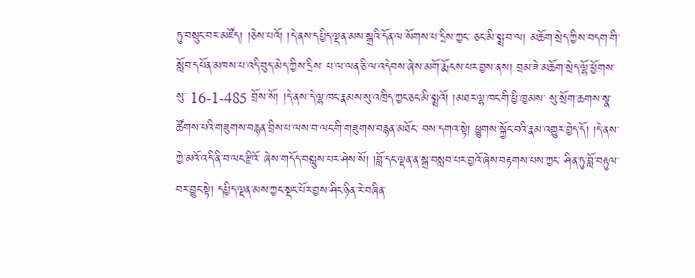ཏུ་བསྲུང་བར་མཛོད། །ཅེས་པའོ། །དེ་ནས་དཔྱིད་ལྡན་མས་སྒྲའི་དོན་ལ་སོགས་པ་དྲིས་ཀྱང་ ཅང་མི་སྨྲ་བ་ལ། མཆོག་སྲེད་ཀྱིས་བདག་གི་སློབ་དཔོན་མཁས་པ་འདི་བུད་མེད་ཀྱིས་དྲིས་ པ་ལ་ལན་ཅི་ལ་འདེབས་ཞེས་མགོ་རྨོངས་པར་བྱས་ནས། བྲམ་ཟེ་མཆོག་སྲེད་ལྷོ་ཕྱོགས་སུ་ 16-1-485 བྲོས་སོ། །དེ་ནས་དེ་ལྷ་ཁང་རྣམས་སུ་འཁྲིད་ཀྱང་ཅང་མི་སྨྲའོ། །མཐར་ལྷ་ཁང་གི་ཕྱི་ཁྱམས་ སུ་སྲོག་ཆགས་སྣ་ཚོགས་པའི་གཟུགས་བརྙན་བྲིས་པ་ལས་བ་ལང་གི་གཟུགས་བརྙན་མཐོང་ བས་དགའ་སྟེ། ཕྱུགས་སྐྱོང་བའི་རྣམ་འགྱུར་བྱེད་དོ། །དེ་ནས་ཀྱེ་མའོ་འདི་ནི་བ་ལང་རྫིའོ་ ཞེས་གདོད་བསླུས་པར་ཤེས་སོ། །བློ་དང་ལྡན་ན་སྒྲ་བསླབ་པར་བྱའོ་ཞེས་བརྟགས་པས་ཀྱང་ ཤིན་ཏུ་བློ་བརྟུལ་བར་བྱུང་སྟེ། དཔྱིད་ལྡན་མས་ཀྱང་སྡང་པོར་བྱས་ཤིང་ཉིན་རེ་བཞིན་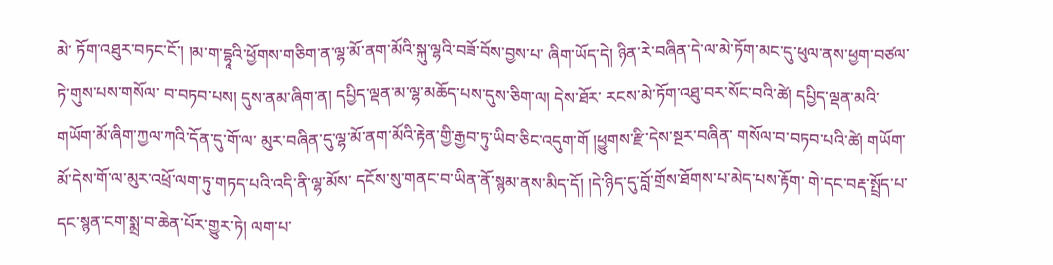མེ་ ཏོག་འཐུར་བཏང་ངོ་། །མ་ག་དྷཱའི་ཕྱོགས་གཅིག་ན་ལྷ་མོ་ནག་མོའི་སྐུ་ལྷའི་བཟོ་བོས་བྱས་པ་ ཞིག་ཡོད་དེ། ཉིན་རེ་བཞིན་དེ་ལ་མེ་ཏོག་མང་དུ་ཕུལ་ནས་ཕྱག་བཙལ་ཏེ་གུས་པས་གསོལ་ བ་བཏབ་པས། དུས་ནམ་ཞིག་ན། དཔྱིད་ལྡན་མ་ལྷ་མཆོད་པས་དུས་ཅིག་ལ། དེས་ཐོར་ རངས་མེ་ཏོག་འཐུ་བར་སོང་བའི་ཚེ། དཔྱིད་ལྡན་མའི་གཡོག་མོ་ཞིག་ཀྱལ་ཀའི་དོན་དུ་གོ་ལ་ མུར་བཞིན་དུ་ལྷ་མོ་ནག་མོའི་རྟེན་གྱི་རྒྱབ་ཏུ་ཡིབ་ཅིང་འདུག་གོ །ཕྱུགས་རྫི་དེས་སྔར་བཞིན་ གསོལ་བ་བཏབ་པའི་ཚེ། གཡོག་མོ་དེས་གོ་ལ་མུར་འཕྲོ་ལག་ཏུ་གཏད་པའི་འདི་ནི་ལྷ་མོས་ དངོས་སུ་གནང་བ་ཡིན་ནོ་སྙམ་ནས་མིད་དོ། །དེ་ཉིད་དུ་བློ་གྲོས་ཐོགས་པ་མེད་པས་རྟོག་ གེ་དང་བརྡ་སྤྲོད་པ་དང་སྙན་ངག་སྨྲ་བ་ཆེན་པོར་གྱུར་ཏེ། ལག་པ་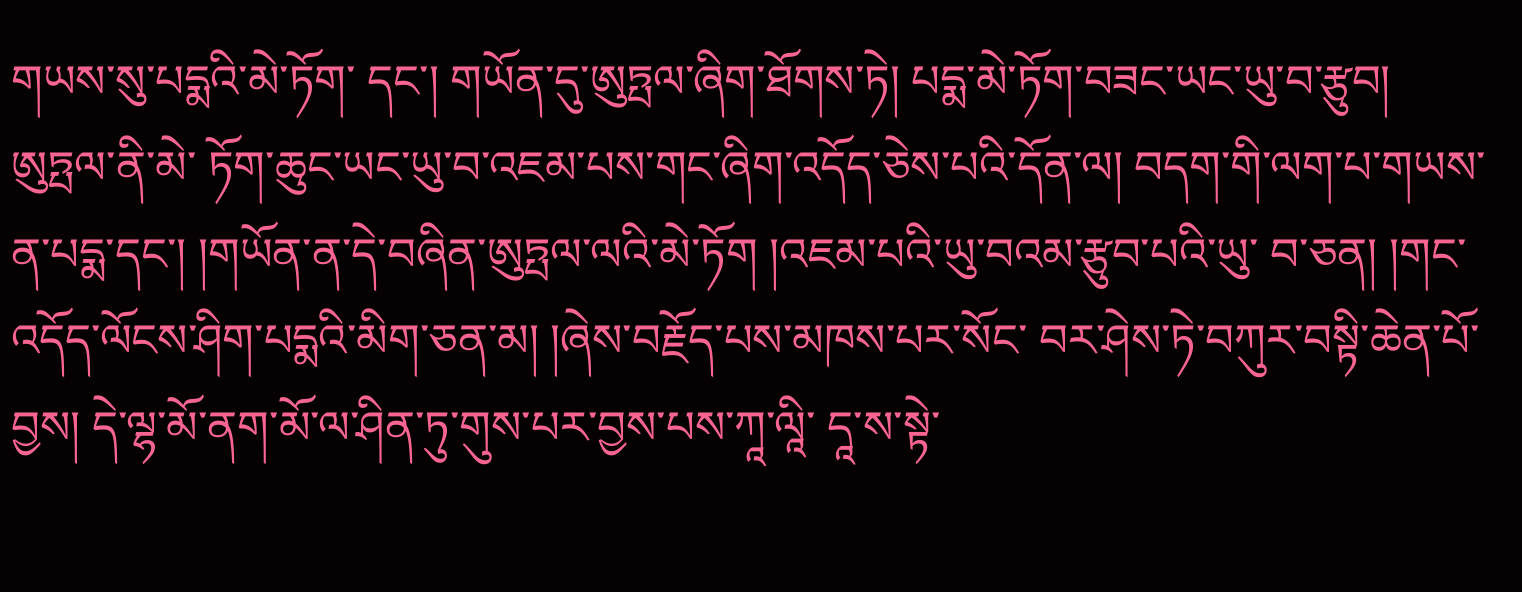གཡས་སུ་པདྨའི་མེ་ཏོག་ དང་། གཡོན་དུ་ཨུཏྤལ་ཞིག་ཐོགས་ཏེ། པདྨ་མེ་ཏོག་བཟང་ཡང་ཡུ་བ་རྩུབ། ཨུཏྤལ་ནི་མེ་ ཏོག་ཆུང་ཡང་ཡུ་བ་འཇམ་པས་གང་ཞིག་འདོད་ཅེས་པའི་དོན་ལ། བདག་གི་ལག་པ་གཡས་ ན་པདྨ་དང་། །གཡོན་ན་དེ་བཞིན་ཨུཏྤལ་ལའི་མེ་ཏོག །འཇམ་པའི་ཡུ་བའམ་རྩུབ་པའི་ཡུ་ བ་ཅན། །གང་འདོད་ལོངས་ཤིག་པདྨའི་མིག་ཅན་མ། །ཞེས་བརྗོད་པས་མཁས་པར་སོང་ བར་ཤེས་ཏེ་བཀུར་བསྟི་ཆེན་པོ་བྱས། དེ་ལྷ་མོ་ནག་མོ་ལ་ཤིན་ཏུ་གུས་པར་བྱས་པས་ཀཱ་ལཱི་ དཱ་ས་སྟེ་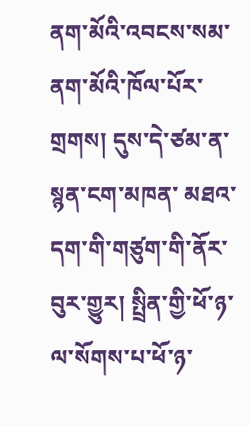ནག་མོའི་འབངས་སམ་ནག་མོའི་ཁོལ་པོར་གྲགས། དུས་དེ་ཙམ་ན་སྙན་ངག་མཁན་ མཐའ་དག་གི་གཙུག་གི་ནོར་བུར་གྱུར། སྤྲིན་གྱི་ཕོ་ཉ་ལ་སོགས་པ་ཕོ་ཉ་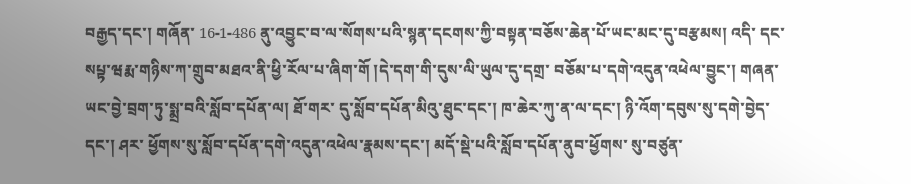བརྒྱད་དང་། གཞོན་ 16-1-486 ནུ་འབྱུང་བ་ལ་སོགས་པའི་སྙན་དངགས་ཀྱི་བསྟན་བཅོས་ཆེན་པོ་ཡང་མང་དུ་བརྩམས། འདི་ དང་སཔྟ་ཝརྨ་གཉིས་ཀ་གྲུབ་མཐའ་ནི་ཕྱི་རོལ་པ་ཞིག་གོ །དེ་དག་གི་དུས་ལི་ཡུལ་དུ་དགྲ་ བཅོམ་པ་དགེ་འདུན་འཕེལ་བྱུང་། གཞན་ཡང་བྱེ་བྲག་ཏུ་སྨྲ་བའི་སློབ་དཔོན་ལ། ཐོ་གར་ དུ་སློབ་དཔོན་མིའུ་ཐུང་དང་། ཁ་ཆེར་ཀུ་ན་ལ་དང་། ཉི་འོག་དབུས་སུ་དགེ་བྱེད་དང་། ཤར་ ཕྱོགས་སུ་སློབ་དཔོན་དགེ་འདུན་འཕེལ་རྣམས་དང་། མདོ་སྡེ་པའི་སློབ་དཔོན་ནུབ་ཕྱོགས་ སུ་བཙུན་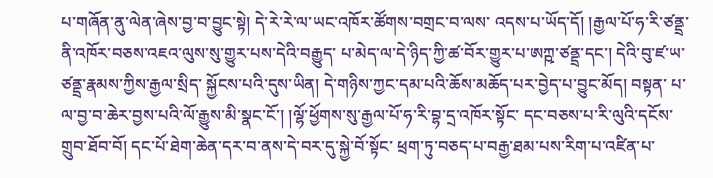པ་གཞོན་ནུ་ལེན་ཞེས་བྱ་བ་བྱུང་སྟེ། དེ་རེ་རེ་ལ་ཡང་འཁོར་ཚོགས་བགྲང་བ་ལས་ འདས་པ་ཡོད་དོ། །རྒྱལ་པོ་ཧ་རི་ཙནྡྲ་ནི་འཁོར་བཅས་འཇའ་ལུས་སུ་གྱུར་པས་དེའི་བརྒྱུད་ པ་མེད་ལ་དེ་ཉིད་ཀྱི་ཚ་བོར་གྱུར་པ་ཨཀྵ་ཙནྡྲ་དང་། དེའི་བུ་ཛ་ཡ་ཙནྡྲ་རྣམས་ཀྱིས་རྒྱལ་སྲིད་ སྐྱོངས་པའི་དུས་ཡིན། དེ་གཉིས་ཀྱང་དམ་པའི་ཆོས་མཆོད་པར་བྱེད་པ་བྱུང་མོད། བསྟན་ པ་ལ་བྱ་བ་ཆེར་བྱས་པའི་ལོ་རྒྱུས་མི་སྣང་ངོ་། །ལྷོ་ཕྱོགས་སུ་རྒྱལ་པོ་ཧ་རི་བྷ་དྲ་འཁོར་སྟོང་ དང་བཅས་པ་རི་ལུའི་དངོས་གྲུབ་ཐོབ་བོ། དང་པོ་ཐེག་ཆེན་དར་བ་ནས་དེ་བར་དུ་སྐྱེ་བོ་སྟོང་ ཕྲག་ཏུ་བཅད་པ་བརྒྱ་ཐམ་པས་རིག་པ་འཛིན་པ་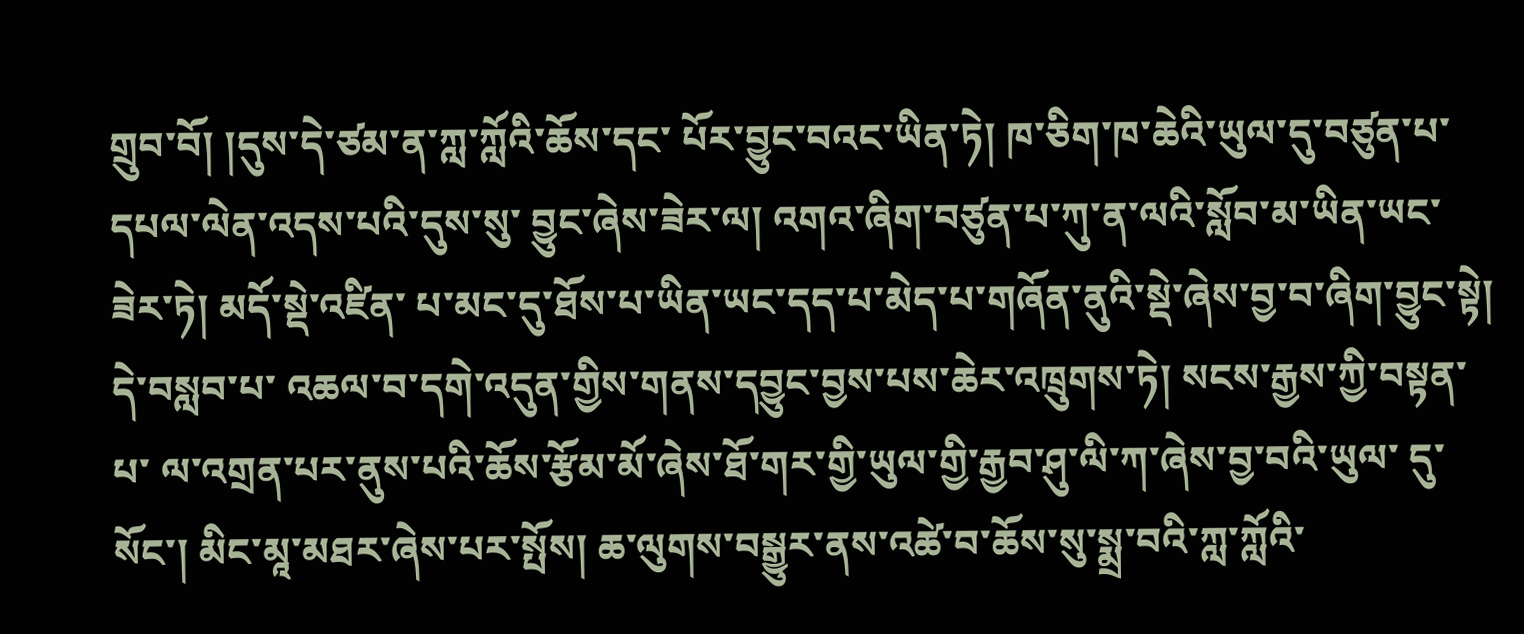གྲུབ་བོ། །དུས་དེ་ཙམ་ན་ཀླ་ཀློའི་ཆོས་དང་ པོར་བྱུང་བའང་ཡིན་ཏེ། ཁ་ཅིག་ཁ་ཆེའི་ཡུལ་དུ་བཙུན་པ་དཔལ་ལེན་འདས་པའི་དུས་སུ་ བྱུང་ཞེས་ཟེར་ལ། འགའ་ཞིག་བཙུན་པ་ཀུ་ན་ལའི་སློབ་མ་ཡིན་ཡང་ཟེར་ཏེ། མདོ་སྡེ་འཛིན་ པ་མང་དུ་ཐོས་པ་ཡིན་ཡང་དད་པ་མེད་པ་གཞོན་ནུའི་སྡེ་ཞེས་བྱ་བ་ཞིག་བྱུང་སྟེ། དེ་བསླབ་པ་ འཆལ་བ་དགེ་འདུན་གྱིས་གནས་དབྱུང་བྱས་པས་ཆེར་འཁྲུགས་ཏེ། སངས་རྒྱས་ཀྱི་བསྟན་པ་ ལ་འགྲན་པར་ནུས་པའི་ཆོས་རྩོམ་མོ་ཞེས་ཐོ་གར་གྱི་ཡུལ་གྱི་རྒྱབ་ཤུ་ལི་ཀ་ཞེས་བྱ་བའི་ཡུལ་ དུ་སོང་། མིང་མཱ་མཐར་ཞེས་པར་སྤོས། ཆ་ལུགས་བསྒྱུར་ནས་འཚེ་བ་ཆོས་སུ་སྨྲ་བའི་ཀླ་ཀློའི་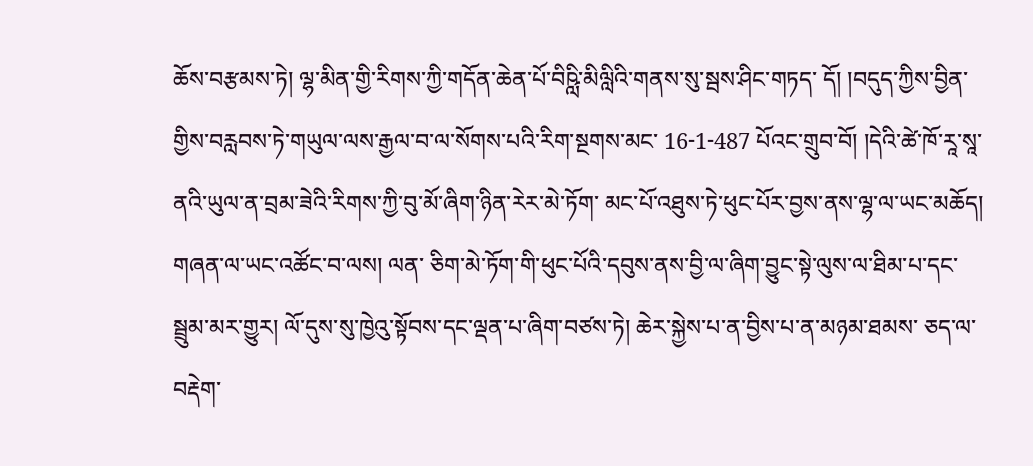ཆོས་བརྩམས་ཏེ། ལྷ་མིན་གྱི་རིགས་ཀྱི་གདོན་ཆེན་པོ་བིཥླི་མིལླིའི་གནས་སུ་སྦས་ཤིང་གཏད་ དོ། །བདུད་ཀྱིས་བྱིན་གྱིས་བརླབས་ཏེ་གཡུལ་ལས་རྒྱལ་བ་ལ་སོགས་པའི་རིག་སྔགས་མང་ 16-1-487 པོའང་གྲུབ་བོ། །དེའི་ཚེ་ཁོ་རཱ་སཱ་ནའི་ཡུལ་ན་བྲམ་ཟེའི་རིགས་ཀྱི་བུ་མོ་ཞིག་ཉིན་རེར་མེ་ཏོག་ མང་པོ་འཐུས་ཏེ་ཕུང་པོར་བྱས་ནས་ལྷ་ལ་ཡང་མཆོད། གཞན་ལ་ཡང་འཚོང་བ་ལས། ལན་ ཅིག་མེ་ཏོག་གི་ཕུང་པོའི་དབུས་ནས་བྱི་ལ་ཞིག་བྱུང་སྟེ་ལུས་ལ་ཐིམ་པ་དང་སྦྲུམ་མར་གྱུར། ལོ་དུས་སུ་ཁྱེའུ་སྟོབས་དང་ལྡན་པ་ཞིག་བཙས་ཏེ། ཆེར་སྐྱེས་པ་ན་བྱིས་པ་ན་མཉམ་ཐམས་ ཅད་ལ་བརྡེག་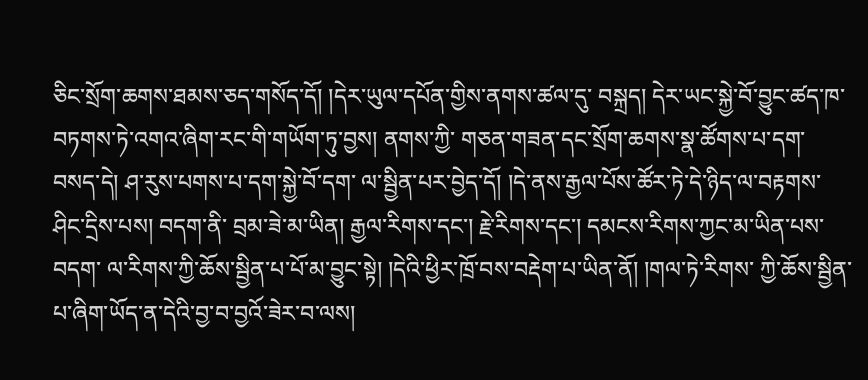ཅིང་སྲོག་ཆགས་ཐམས་ཅད་གསོད་དོ། །དེར་ཡུལ་དཔོན་གྱིས་ནགས་ཚལ་དུ་ བསྐྲད། དེར་ཡང་སྐྱེ་བོ་བྱུང་ཚད་ཁ་བཏགས་ཏེ་འགའ་ཞིག་རང་གི་གཡོག་ཏུ་བྱས། ནགས་ཀྱི་ གཅན་གཟན་དང་སྲོག་ཆགས་སྣ་ཚོགས་པ་དག་བསད་དེ། ཤ་རུས་པགས་པ་དག་སྐྱེ་བོ་དག་ ལ་སྦྱིན་པར་བྱེད་དོ། །དེ་ནས་རྒྱལ་པོས་ཚོར་ཏེ་དེ་ཉིད་ལ་བརྟགས་ཤིང་དྲིས་པས། བདག་ནི་ བྲམ་ཟེ་མ་ཡིན། རྒྱལ་རིགས་དང་། རྗེ་རིགས་དང་། དམངས་རིགས་ཀྱང་མ་ཡིན་པས་བདག་ ལ་རིགས་ཀྱི་ཆོས་སྦྱིན་པ་པོ་མ་བྱུང་སྟེ། །དེའི་ཕྱིར་ཁྲོ་བས་བརྡེག་པ་ཡིན་ནོ། །གལ་ཏེ་རིགས་ ཀྱི་ཆོས་སྦྱིན་པ་ཞིག་ཡོད་ན་དེའི་བྱ་བ་བྱའོ་ཟེར་བ་ལས།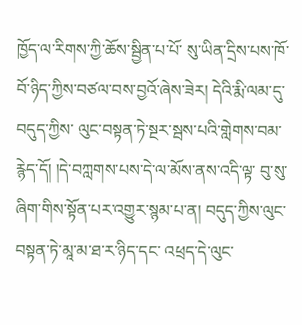ཁྱོད་ལ་རིགས་ཀྱི་ཆོས་སྦྱིན་པ་པོ་ སུ་ཡིན་དྲིས་པས་ཁོ་བོ་ཉིད་ཀྱིས་བཙལ་བས་བྱའོ་ཞེས་ཟེར། དེའི་རྨི་ལམ་དུ་བདུད་ཀྱིས་ ལུང་བསྟན་ཏེ་སྔར་སྦས་པའི་གླེགས་བམ་རྙེད་དོ། །དེ་བཀླགས་པས་དེ་ལ་མོས་ནས་འདི་ལྟ་ བུ་སུ་ཞིག་གིས་སྟོན་པར་འགྱུར་སྙམ་པ་ན། བདུད་ཀྱིས་ལུང་བསྟན་ཏེ་མཱ་མ་ཐ་ར་ཉིད་དང་ འཕྲད་དེ་ལུང་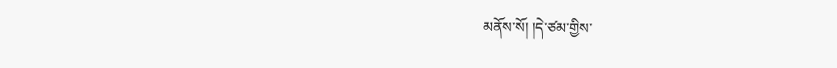མནོས་སོ། །དེ་ཙམ་གྱིས་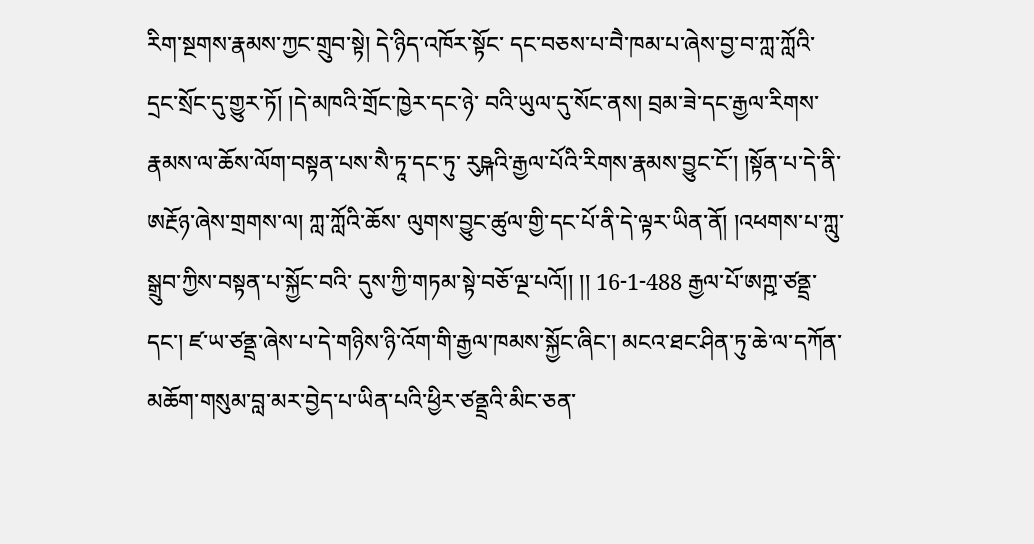རིག་སྔགས་རྣམས་ཀྱང་གྲུབ་སྟེ། དེ་ཉིད་འཁོར་སྟོང་ དང་བཅས་པ་བཻ་ཁམ་པ་ཞེས་བྱ་བ་ཀླ་ཀློའི་དྲང་སྲོང་དུ་གྱུར་ཏོ། །དེ་མཁའི་གྲོང་ཁྱེར་དང་ཉེ་ བའི་ཡུལ་དུ་སོང་ནས། བྲམ་ཟེ་དང་རྒྱལ་རིགས་རྣམས་ལ་ཆོས་ལོག་བསྟན་པས་སཻ་ཏཱ་དང་ཏུ་ རུཥྐའི་རྒྱལ་པོའི་རིགས་རྣམས་བྱུང་ངོ་། །སྟོན་པ་དེ་ནི་ཨརྔོཉ་ཞེས་གྲགས་ལ། ཀླ་ཀློའི་ཆོས་ ལུགས་བྱུང་ཚུལ་གྱི་དང་པོ་ནི་དེ་ལྟར་ཡིན་ནོ། །འཕགས་པ་ཀླུ་སྒྲུབ་ཀྱིས་བསྟན་པ་སྐྱོང་བའི་ དུས་ཀྱི་གཏམ་སྟེ་བཅོ་ལྔ་པའོ།། །། 16-1-488 རྒྱལ་པོ་ཨཀྵ་ཙནྡྲ་དང་། ཛ་ཡ་ཙནྡྲ་ཞེས་པ་དེ་གཉིས་ཉི་འོག་གི་རྒྱལ་ཁམས་སྐྱོང་ཞིང་། མངའ་ཐང་ཤིན་ཏུ་ཆེ་ལ་དཀོན་མཆོག་གསུམ་བླ་མར་བྱེད་པ་ཡིན་པའི་ཕྱིར་ཙནྡྲའི་མིང་ཅན་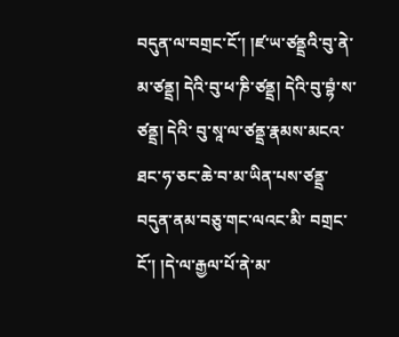བདུན་ལ་བགྲང་ངོ་། །ཛ་ཡ་ཙནྡྲའི་བུ་ནེ་མ་ཙནྡྲ། དེའི་བུ་ཕ་ཎི་ཙནྡྲ། དེའི་བུ་བྷཾ་ས་ཙནྡྲ། དེའི་ བུ་སཱ་ལ་ཙནྡྲ་རྣམས་མངའ་ཐང་ཧ་ཅང་ཆེ་བ་མ་ཡིན་པས་ཙནྡྲ་བདུན་ནམ་བཅུ་གང་ལའང་མི་ བགྲང་ངོ་། །དེ་ལ་རྒྱལ་པོ་ནེ་མ་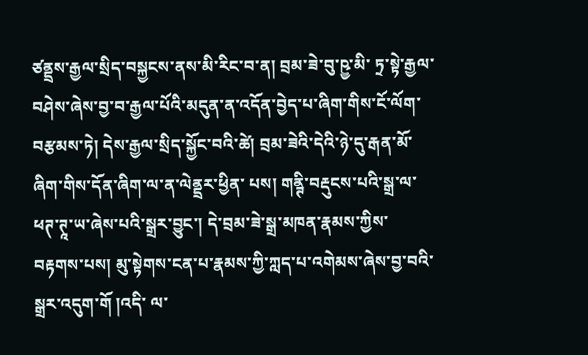ཙནྡྲས་རྒྱལ་སྲིད་བསྐྱངས་ནས་མི་རིང་བ་ན། བྲམ་ཟེ་བུ་ཥྱ་མི་ ཏྲ་སྟེ་རྒྱལ་བཤེས་ཞེས་བྱ་བ་རྒྱལ་པོའི་མདུན་ན་འདོན་བྱེད་པ་ཞིག་གིས་ངོ་ལོག་བརྩམས་ཏེ། དེས་རྒྱལ་སྲིད་སྐྱོང་བའི་ཚེ། བྲམ་ཟེའི་དེའི་ཉེ་དུ་རྒན་མོ་ཞིག་གིས་དོན་ཞིག་ལ་ན་ལེནྡྲར་ཕྱིན་ པས། གནྚི་བརྡུངས་པའི་སྒྲ་ལ་ཕཊ་ཊཱ་ཡ་ཞེས་པའི་སྒྲར་བྱུང་། དེ་བྲམ་ཟེ་སྒྲ་མཁན་རྣམས་ཀྱིས་ བརྟགས་པས། མུ་སྟེགས་ངན་པ་རྣམས་ཀྱི་ཀླད་པ་འགེམས་ཞེས་བྱ་བའི་སྒྲར་འདུག་གོ །འདི་ ལ་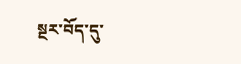སྔར་བོད་དུ་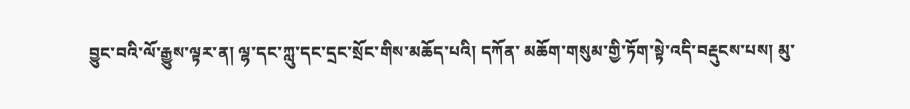བྱུང་བའི་ལོ་རྒྱུས་ལྟར་ན། ལྷ་དང་ཀླུ་དང་དྲང་སྲོང་གིས་མཆོད་པའི། དཀོན་ མཆོག་གསུམ་གྱི་ཏོག་སྟེ་འདི་བརྡུངས་པས། མུ་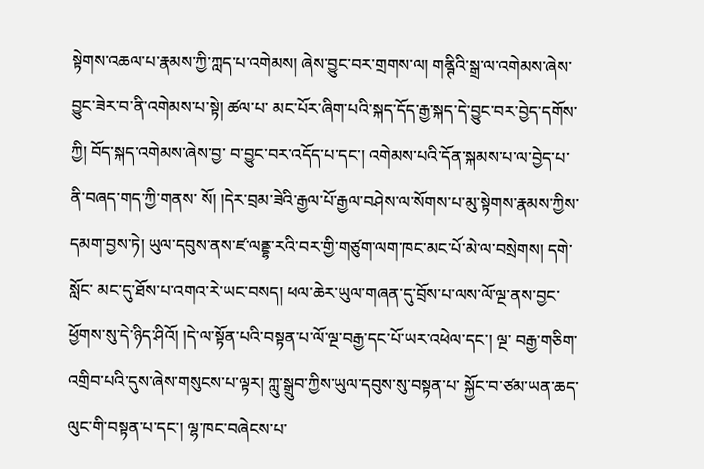སྟེགས་འཆལ་པ་རྣམས་ཀྱི་ཀླད་པ་འགེམས། ཞེས་བྱུང་བར་གྲགས་ལ། གནྚིའི་སྒྲ་ལ་འགེམས་ཞེས་བྱུང་ཟེར་བ་ནི་འགེམས་པ་སྟེ། ཚལ་པ་ མང་པོར་ཞིག་པའི་སྐད་དོད་རྒྱ་སྐད་དེ་བྱུང་བར་བྱེད་དགོས་ཀྱི། བོད་སྐད་འགེམས་ཞེས་བྱ་ བ་བྱུང་བར་འདོད་པ་དང་། འགེམས་པའི་དོན་སྐམས་པ་ལ་བྱེད་པ་ནི་བཞད་གད་ཀྱི་གནས་ སོ། །དེར་བྲམ་ཟེའི་རྒྱལ་པོ་རྒྱལ་བཤེས་ལ་སོགས་པ་མུ་སྟེགས་རྣམས་ཀྱིས་དམག་བྱས་ཏེ། ཡུལ་དབུས་ནས་ཛ་ལནྡྷ་རའི་བར་གྱི་གཙུག་ལག་ཁང་མང་པོ་མེ་ལ་བསྲེགས། དགེ་སློང་ མང་དུ་ཐོས་པ་འགའ་རེ་ཡང་བསད། ཕལ་ཆེར་ཡུལ་གཞན་དུ་བྲོས་པ་ལས་ལོ་ལྔ་ནས་བྱང་ ཕྱོགས་སུ་དེ་ཉིད་ཤིའོ། །དེ་ལ་སྟོན་པའི་བསྟན་པ་ལོ་ལྔ་བརྒྱ་དང་པོ་ཡར་འཕེལ་དང་། ལྔ་ བརྒྱ་གཅིག་འགྲིབ་པའི་དུས་ཞེས་གསུངས་པ་ལྟར། ཀླུ་སྒྲུབ་ཀྱིས་ཡུལ་དབུས་སུ་བསྟན་པ་ སྐྱོང་བ་ཙམ་ཡན་ཆད་ལུང་གི་བསྟན་པ་དང་། ལྷ་ཁང་བཞེངས་པ་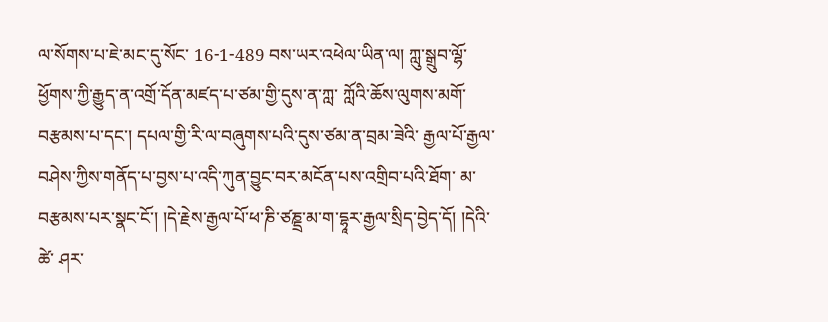ལ་སོགས་པ་ཇེ་མང་དུ་སོང་ 16-1-489 བས་ཡར་འཕེལ་ཡིན་ལ། ཀླུ་སྒྲུབ་ལྷོ་ཕྱོགས་ཀྱི་རྒྱུད་ན་འགྲོ་དོན་མཛད་པ་ཙམ་གྱི་དུས་ན་ཀླ་ ཀློའི་ཆོས་ལུགས་མགོ་བརྩམས་པ་དང་། དཔལ་གྱི་རི་ལ་བཞུགས་པའི་དུས་ཙམ་ན་བྲམ་ཟེའི་ རྒྱལ་པོ་རྒྱལ་བཤེས་ཀྱིས་གནོད་པ་བྱས་པ་འདི་ཀུན་བྱུང་བར་མངོན་པས་འགྲིབ་པའི་ཐོག་ མ་བརྩམས་པར་སྣང་ངོ་། །དེ་རྗེས་རྒྱལ་པོ་ཕ་ཎི་ཙཎྡྲ་མ་ག་དྷཱར་རྒྱལ་སྲིད་བྱེད་དོ། །དེའི་ཚེ་ ཤར་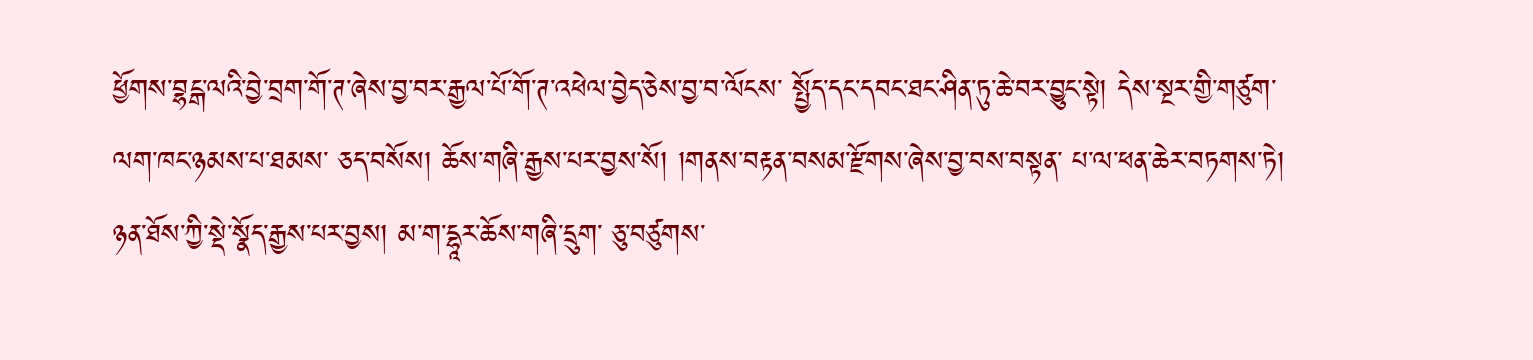ཕྱོགས་བྷངྒ་ལའི་བྱེ་བྲག་གོ་ཊ་ཞེས་བྱ་བར་རྒྱལ་པོ་གོ་ཊ་འཕེལ་བྱེད་ཅེས་བྱ་བ་ལོངས་ སྤྱོད་དང་དབང་ཐང་ཤིན་ཏུ་ཆེ་བར་བྱུང་སྟེ། དེས་སྔར་གྱི་གཙུག་ལག་ཁང་ཉམས་པ་ཐམས་ ཅད་བསོས། ཆོས་གཞི་རྒྱས་པར་བྱས་སོ། །གནས་བརྟན་བསམ་རྫོགས་ཞེས་བྱ་བས་བསྟན་ པ་ལ་ཕན་ཆེར་བཏགས་ཏེ། ཉན་ཐོས་ཀྱི་སྡེ་སྣོད་རྒྱས་པར་བྱས། མ་ག་དྷཱར་ཆོས་གཞི་དྲུག་ ཅུ་བཙུགས་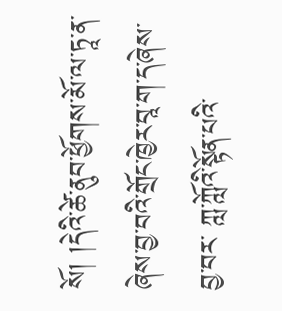སོ། །དེའི་ཚེ་ནུབ་ཕྱོགས་མོ་ལ་ཏཱ་ན་ཞེས་བྱ་བའི་གྲོང་ཁྱེར་བཱ་ག་ད་ཞེས་བྱ་བར་ ཀླ་ཀློའི་སྟོན་པའི་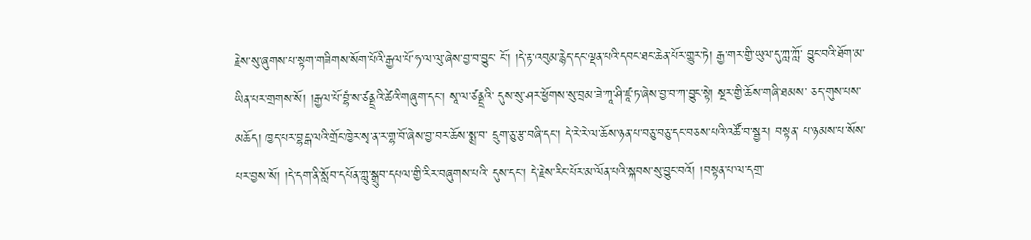རྗེས་སུ་ཞུགས་པ་སྟག་གཟིགས་སོག་པོའི་རྒྱལ་པོ་ཧ་ལ་ལུ་ཞེས་བྱ་བ་བྱུང་ ངོ་། །དེ་རྟ་འབུམ་རྙེད་དང་ལྡན་པའི་དབང་ཐང་ཆེན་པོར་གྱུར་ཏེ། རྒྱ་གར་གྱི་ཡུལ་དུ་ཀླ་ཀློ་ བྱུང་བའི་ཐོག་མ་ཡིན་པར་གྲགས་སོ། །རྒྱལ་པོ་བྷཾ་ས་ཙནྡྲའི་ཚེའི་གཞུག་དང་། སཱ་ལ་ཙནྡྲའི་ དུས་སུ་ཤར་ཕྱོགས་སུ་བྲམ་ཟེ་ཀཱ་ཤི་ཛཱ་ཏ་ཞེས་བྱ་བ་ཀ་བྱུང་སྟེ། སྔར་གྱི་ཆོས་གཞི་ཐམས་ ཅད་གུས་པས་མཆོད། ཁྱད་པར་བྷངྒ་ལའི་གྲོང་ཁྱེར་སྭ་ན་ར་གྷ་བོ་ཞེས་བྱ་བར་ཆོས་སྨྲ་བ་ དྲུག་ཅུ་རྩ་བཞི་དང་། དེ་རེ་རེ་ལ་ཆོས་ཉན་པ་བཅུ་བཅུ་དང་བཅས་པའི་འཚོ་བ་སྦྱར། བསྟན་ པ་ཉམས་པ་སོས་པར་བྱས་སོ། །དེ་དག་ནི་སློབ་དཔོན་ཀླུ་སྒྲུབ་དཔལ་གྱི་རིར་བཞུགས་པའི་ དུས་དང་། དེ་རྗེས་རིང་པོར་མ་ལོན་པའི་སྐབས་སུ་བྱུང་བའོ། །བསྟན་པ་ལ་དགྲ་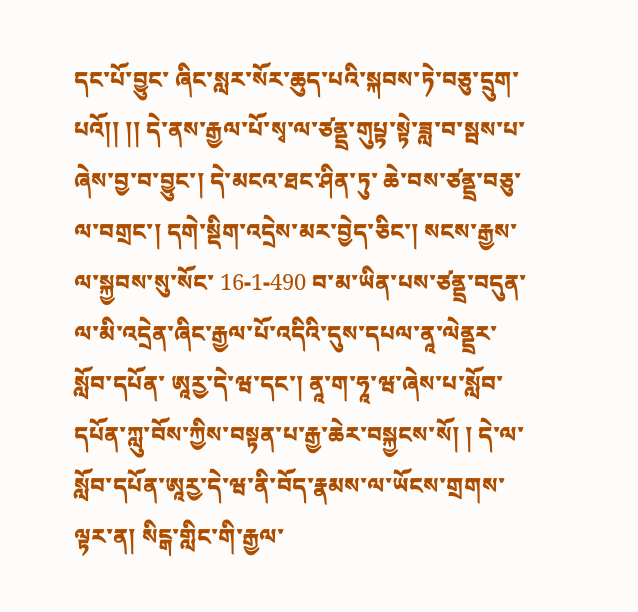དང་པོ་བྱུང་ ཞིང་སླར་སོར་ཆུད་པའི་སྐབས་ཏེ་བཅུ་དྲུག་པའོ།། །། དེ་ནས་རྒྱལ་པོ་སྭ་ལ་ཙནྡྲ་གུཔྟ་སྟེ་ཟླ་བ་སྦས་པ་ཞེས་བྱ་བ་བྱུང་། དེ་མངའ་ཐང་ཤིན་ཏུ་ ཆེ་བས་ཙནྡྲ་བཅུ་ལ་བགྲང་། དགེ་སྡིག་འདྲེས་མར་བྱེད་ཅིང་། སངས་རྒྱས་ལ་སྐྱབས་སུ་སོང་ 16-1-490 བ་མ་ཡིན་པས་ཙནྡྲ་བདུན་ལ་མི་འདྲེན་ཞིང་རྒྱལ་པོ་འདིའི་དུས་དཔལ་ནཱ་ལེནྡྲར་སློབ་དཔོན་ ཨཱརྱ་དེ་ཝ་དང་། ནཱ་ག་ཧཱ་ཝ་ཞེས་པ་སློབ་དཔོན་ཀླུ་བོས་ཀྱིས་བསྟན་པ་རྒྱ་ཆེར་བསྐྱངས་སོ། ། དེ་ལ་སློབ་དཔོན་ཨཱརྱ་དེ་ཝ་ནི་བོད་རྣམས་ལ་ཡོངས་གྲགས་ལྟར་ན། སིངྒ་གླིང་གི་རྒྱལ་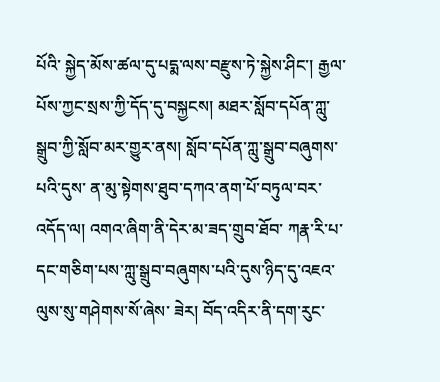པོའི་ སྐྱེད་མོས་ཚལ་དུ་པདྨ་ལས་བརྫུས་ཏེ་སྐྱེས་ཤིང་། རྒྱལ་པོས་ཀྱང་སྲས་ཀྱི་དོད་དུ་བསྐྱངས། མཐར་སློབ་དཔོན་ཀླུ་སྒྲུབ་ཀྱི་སློབ་མར་གྱུར་ནས། སློབ་དཔོན་ཀླུ་སྒྲུབ་བཞུགས་པའི་དུས་ ན་མུ་སྟེགས་ཐུབ་དཀའ་ནག་པོ་བཏུལ་བར་འདོད་ལ། འགའ་ཞིག་ནི་དེར་མ་ཟད་གྲུབ་ཐོབ་ ཀརྣ་རི་པ་དང་གཅིག་པས་ཀླུ་སྒྲུབ་བཞུགས་པའི་དུས་ཉིད་དུ་འཇའ་ལུས་སུ་གཤེགས་སོ་ཞེས་ ཟེར། བོད་འདིར་ནི་དག་རུང་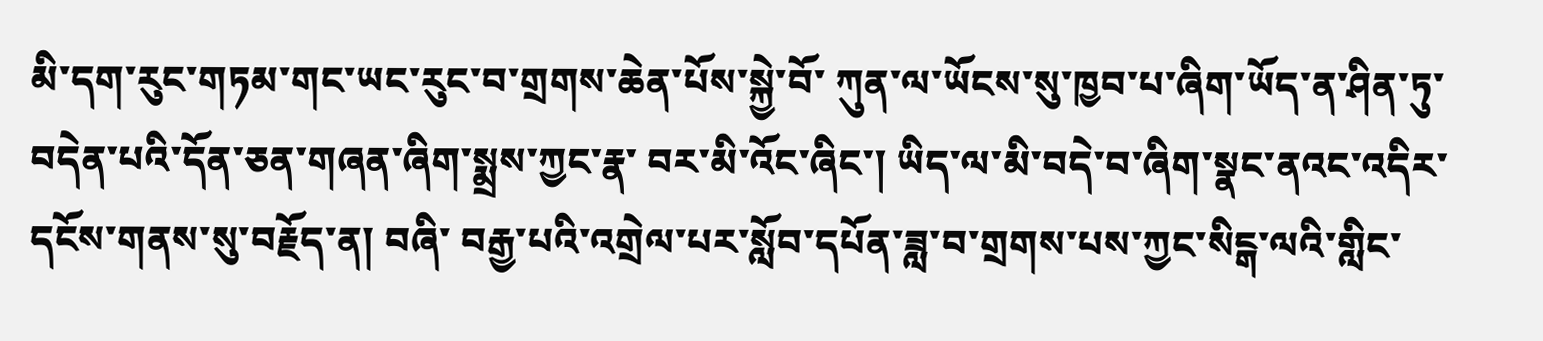མི་དག་རུང་གཏམ་གང་ཡང་རུང་བ་གྲགས་ཆེན་པོས་སྐྱེ་བོ་ ཀུན་ལ་ཡོངས་སུ་ཁྱབ་པ་ཞིག་ཡོད་ན་ཤིན་ཏུ་བདེན་པའི་དོན་ཅན་གཞན་ཞིག་སྨྲས་ཀྱང་རྣ་ བར་མི་འོང་ཞིང་། ཡིད་ལ་མི་བདེ་བ་ཞིག་སྣང་ནའང་འདིར་དངོས་གནས་སུ་བརྗོད་ན། བཞི་ བརྒྱ་པའི་འགྲེལ་པར་སློབ་དཔོན་ཟླ་བ་གྲགས་པས་ཀྱང་སིངྒ་ལའི་གླིང་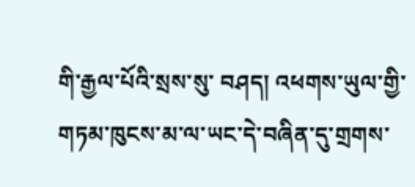གི་རྒྱལ་པོའི་སྲས་སུ་ བཤད། འཕགས་ཡུལ་གྱི་གཏམ་ཁུངས་མ་ལ་ཡང་དེ་བཞིན་དུ་གྲགས་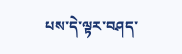པས་དེ་ལྟར་བཤད་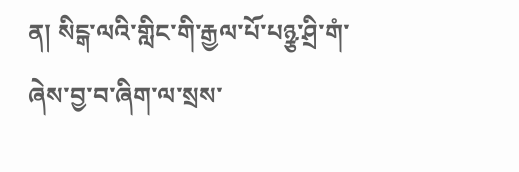ན། སིངྒ་ལའི་གླིང་གི་རྒྱལ་པོ་པཉྩ་ཤྲི་གཾ་ཞེས་བྱ་བ་ཞིག་ལ་སྲས་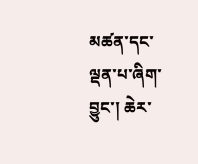མཚན་དང་ལྡན་པ་ཞིག་བྱུང་། ཆེར་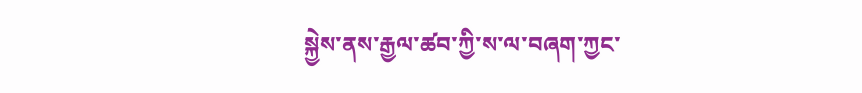སྐྱེས་ནས་རྒྱལ་ཚབ་ཀྱི་ས་ལ་བཞག་ཀྱང་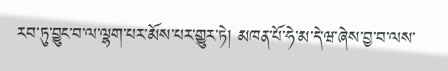རབ་ཏུ་བྱུང་བ་ལ་ལྷག་པར་མོས་པར་གྱུར་ཏེ། མཁན་པོ་ཧེ་མ་དེ་ཝ་ཞེས་བྱ་བ་ལས་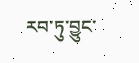རབ་ཏུ་བྱུང་